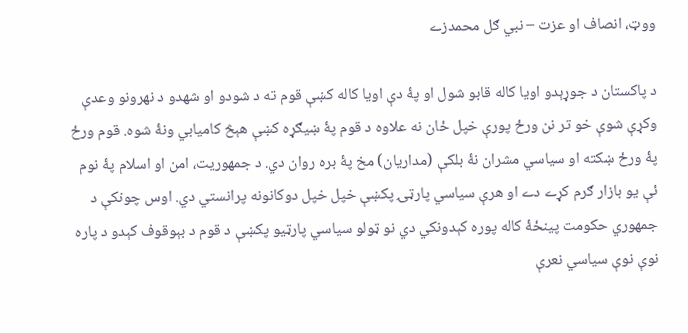ووټ، انصاف او عزت – نبي ګل محمدزے

د پاکستان د جوړېدو اويا کاله قابو شول او پۀ دې اويا کاله کښې قوم ته د شودو او شهدو د نهرونو وعدې وکړې شوې خو تر نن ورځ پورې خپل ځان نه علاوه د قوم پۀ ښيګړه کښې هېڅ کاميابي ونۀ شوه. قوم ورځ پۀ ورځ ښکته او سياسي مشران نۀ بلکې (مداريان) مخ پۀ بره روان دي. د جمهوريت، امن او اسلام پۀ نوم ئې يو بازار ګرم کړے دے او هرې سياسي پارټۍ پکښې خپل خپل دوکانونه پرانستي دي. اوس چونکې د جمهوري حکومت پينځۀ کاله پوره کېدونکي دي نو ټولو سياسي پارټیو پکښې د قوم د بېوقوف کېدو د پاره نوې نوې سياسي نعرې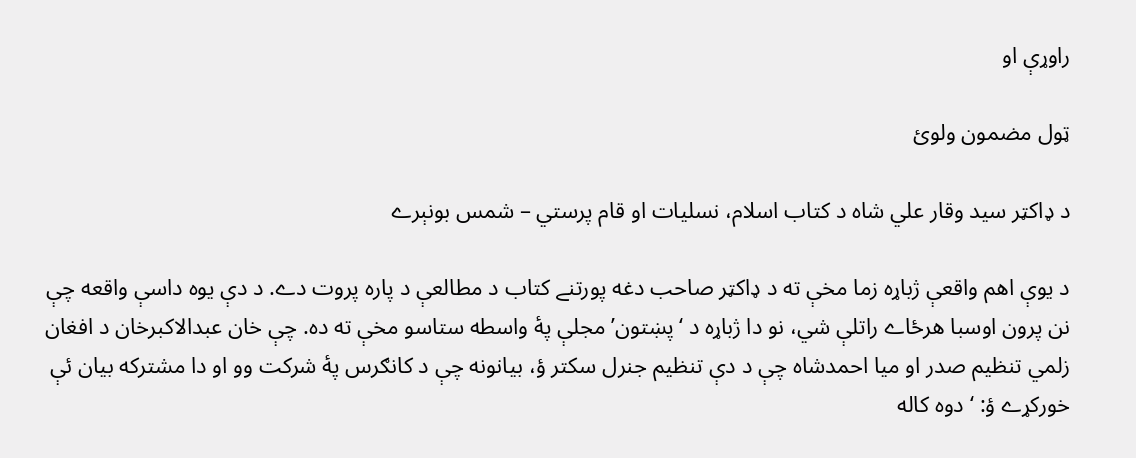راوړې او

ټول مضمون ولوئ

د ډاکټر سید وقار علي شاه د کتاب اسلام، نسلیات او قام پرستي – شمس بونېرے

د یوې اهم واقعې ژباړه زما مخې ته د ډاکټر صاحب دغه پورتنے کتاب د مطالعې د پاره پروت دے. د دې يوه داسې واقعه چې نن پرون اوسبا هرځاے راتلې شي، نو دا ژباړه د ‘پښتون’ مجلې پۀ واسطه ستاسو مخې ته ده. چې خان عبدالاکبرخان د افغان زلمي تنظيم صدر او ميا احمدشاه چې د دې تنظيم جنرل سکتر ؤ، بيانونه چې د کانګرس پۀ شرکت وو او دا مشترکه بيان ئې خورکړے ؤ: ‘دوه کاله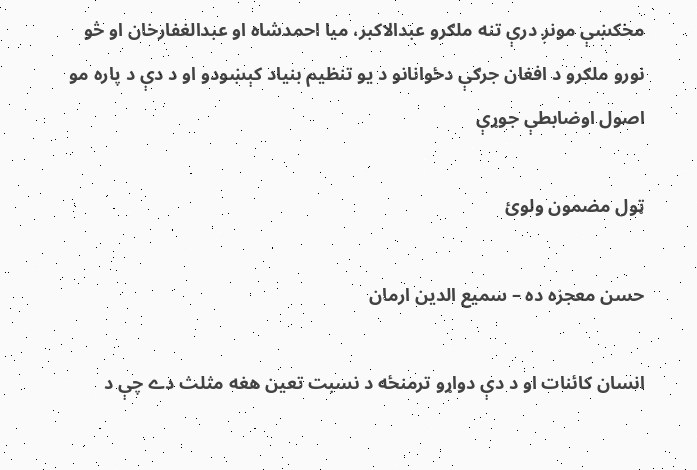مخکښې مونږ درې تنه ملګرو عبدالاکبر، ميا احمدشاه او عبدالغفارخان او څو نورو ملګرو د افغان جرګې دځوانانو د يو تنظيم بنياد کېښودو او د دې د پاره مو اصول اوضابطې جوړې

ټول مضمون ولوئ

حسن معجزه ده – سمیع الدین ارمان

انسان کائنات او د دې دواړو ترمنځه د نسبت تعین هغه مثلث دے چې د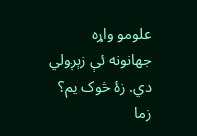علومو واړه جهانونه ئې زېږولي دي. زۀ څوک یم؟ زما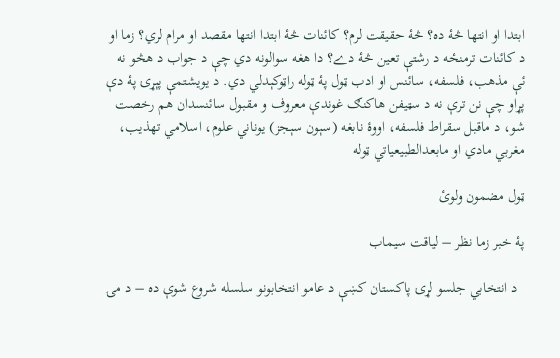ابتدا او انتها څۀ ده؟ څۀ حقیقت لرم؟ کائنات څۀ ابتدا انتها مقصد او مرام لري؟ زما او د کائنات ترمنځه د رشتې تعین څۀ دے؟ دا هغه سوالونه دي چې د جواب د هڅو نه ئې مذهب، فلسفه، سائنس او ادب ټول پۀ ټوله راټوکېدلي دي. د یویشتمې پېړۍ پۀ دې پړاو چې نن ترې نه د سټیفن هاکنګ غوندې معروف و مقبول سائنسدان هم رخصت شو، د ماقبل سقراط فلسفه، اووۀ نابغه (سېون سېجز) یوناني علوم، اسلامي تهذیب، مغربي مادي او مابعدالطبیعیاتي ټوله

ټول مضمون ولوئ

پۀ خبر زما نظر – لیاقت سیماب

  د انتخابي جلسو لړۍ پاکستان کښې د عامو انتخابونو سلسله شروع شوې ده – د مۍ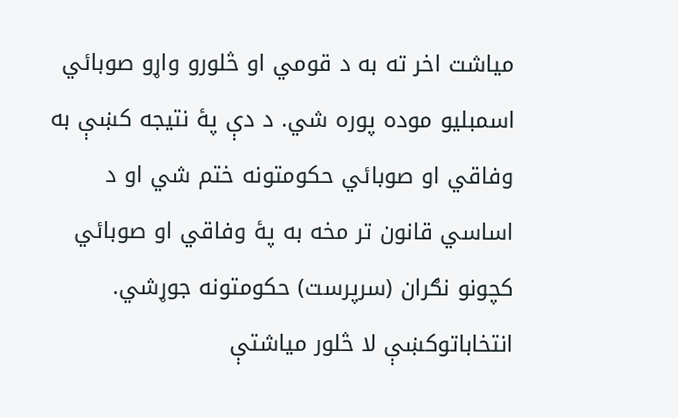مياشت اخر ته به د قومي او څلورو واړو صوبائي اسمبلیو موده پوره شي. د دې پۀ نتيجه کښې به وفاقي او صوبائي حکومتونه ختم شي او د اساسي قانون تر مخه به پۀ وفاقي او صوبائي کچونو نګران (سرپرست) حکومتونه جوړشي. انتخاباتوکښې لا څلور مياشتې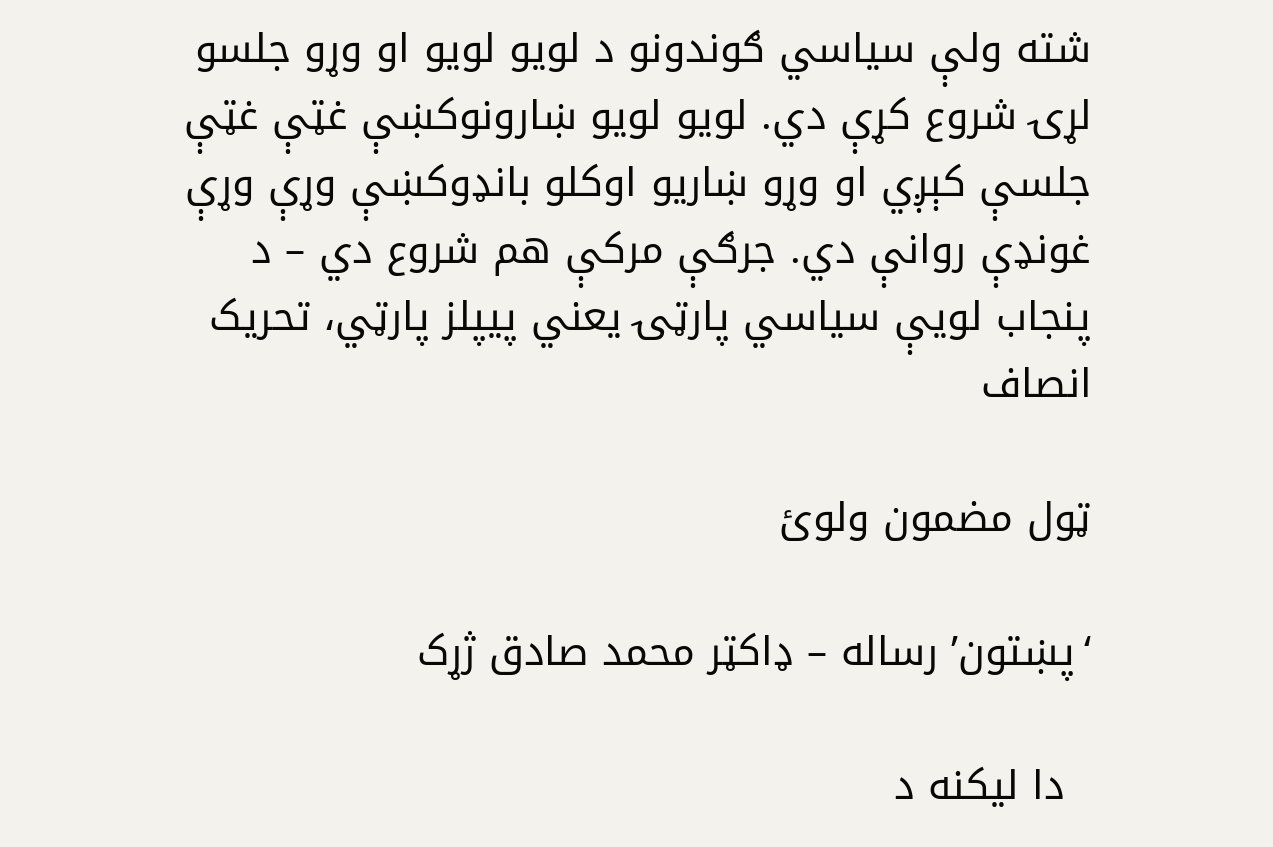شته ولې سياسي ګوندونو د لويو لويو او وړو جلسو لړۍ شروع کړې دي. لويو لويو ښارونوکښې غټې غټې جلسې کېږي او وړو ښاريو اوکلو بانډوکښې وړې وړې غونډې روانې دي. جرګې مرکې هم شروع دي – د پنجاب لویې سياسي پارټۍ يعني پيپلز پارټي، تحريک انصاف

ټول مضمون ولوئ

‘پښتون’ رساله – ډاکټر محمد صادق ژړک

  دا لیکنه د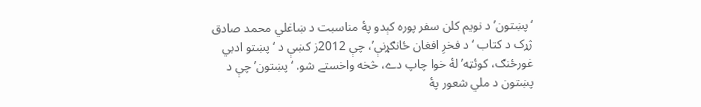‘پښتون’ د نويم کلن سفر پوره کېدو پۀ مناسبت د ښاغلي محمد صادق ژړک د کتاب ‘د فخرِ افغان ځانګړنې’، چې 2012ز کښې د ‘پښتو ادبي غورځنګ، کوئټه’ لۀ خوا چاپ دے، څخه واخستے شو. ‘پښتون’ چې د پښتون د ملي شعور پۀ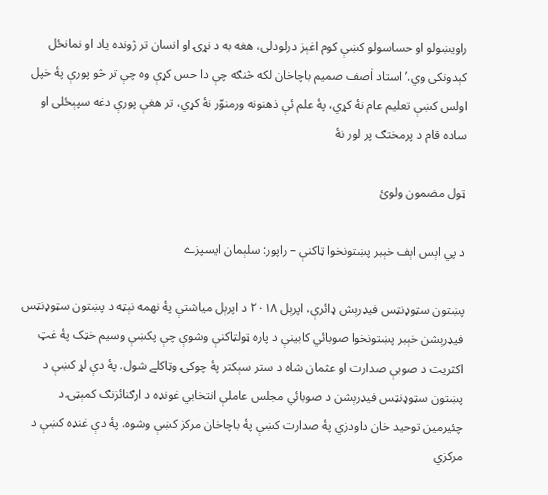راویښولو او حساسولو کښې کوم اغېز درلودلی، هغه به د نړۍ او انسان تر ژونده یاد او نمانځل کېدونکی وي.’ استاد اٰصف صمیم باچاخان لکه څنګه چې دا حس کړې وه چې تر څو پورې پۀ خپل اولس کښې تعلیم عام نۀ کړي، پۀ علم ئې ذهنونه ورمنوّر نۀ کړي، تر هغې پورې دغه سپېځلی او ساده قام د پرمختګ پر لور نۀ

ټول مضمون ولوئ

د پي اېس اېف خېبر پښتونخوا ټاکنې – راپور: سلېمان ایسپزے

پښتون سټوډنټس فیډرېش ډائرې، اپرېل ۲۰۱۸ د اپرېل مياشتې پۀ نهمه نېټه د پښتون سټوډنټس فیډرېشن خېبر پښتونخوا صوبائي کابينې د پاره ټولټاکنې وشوې چې پکښې وسيم خټک پۀ غټ اکثريت د صوبې صدارت او عثمان شاه د ستر سېکتر پۀ چوکۍ وټاکلے شول. پۀ دې لړ کښې د پښتون سټوډنټس فيډرېشن د صوبائي مجلس عاملې انتخابي غونډه د ارګنائزنګ کمېټۍ د چئيرمين توحيد خان داودزي پۀ صدارت کښې پۀ باچاخان مرکز کښې وشوه. پۀ دې غنډه کښې د مرکزي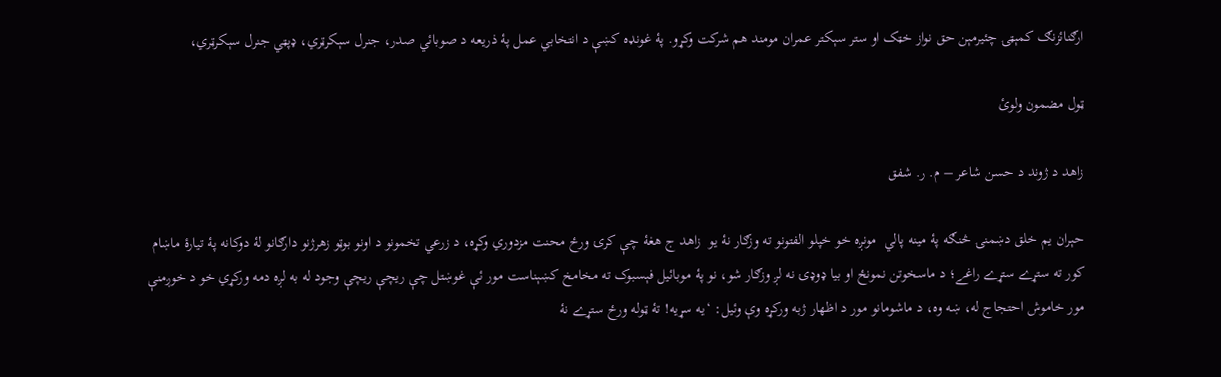ارګنائزنګ کمېټۍ چئيرمېن حق نواز خټک او ستر سېکتر عمران مومند هم شرکت وکړو. پۀ غونډه کښې د انتخابي عمل پۀ ذريعه د صوبائي صدر، جنرل سېکرټري، ډپټي جنرل سېکرټري،

ټول مضمون ولوئ

زاهد د ژوند د حسن شاعر – م. ر. شفق

حېران یم خلق دښمنۍ څنګه پۀ مینه پالي  مونږه خو خپلو الفتونو ته وزګار نۀ یو  زاهد ج هغۀ چې کرۍ ورځ محنت مزدوري وکړه، د زرعي تخمونو د اونو بوټو زهرژنو دارګانو لۀ دوکانه پۀ تیارۀ ماښام کور ته ستړے ستړے راغے؛ د ماسخوتن نمونځ او بیا ډوډۍ نه لږ وزګار شو، نو پۀ موبائیل فېسبوک ته مخامخ کښېناست مور ئې غوښتل چې ریچې ریچې وجود له به لږه دمه ورکړي خو د خوږمنې مور خاموش احتجاج له، ښه وه، د ماشومانو مور د اظهار ژبه ورکړه وې وئیل: ‘یه سړیه! تۀ ټوله ورځ ستړے نۀ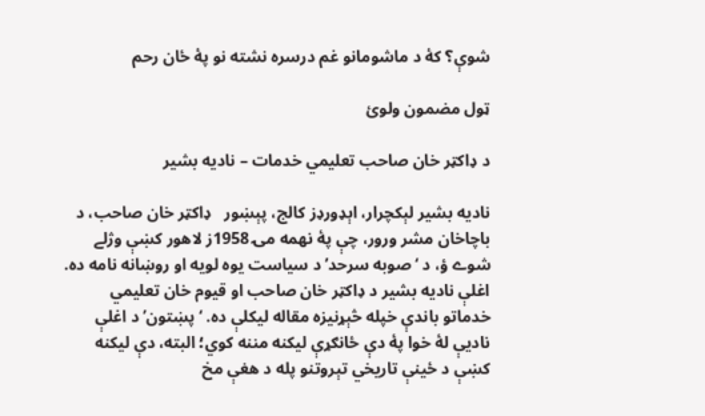شوې؟ کۀ د ماشومانو غم درسره نشته نو پۀ ځان رحم

ټول مضمون ولوئ

د ډاکټر خان صاحب تعلیمي خدمات – نادیه بشیر

نادیه بشیر لېکچرار، اېډورډز کالج، پېښور   ډاکټر خان صاحب، د باچاخان مشر ورور، چې پۀ نهمه مۍ 1958ز لاهور کښې وژلے شوے ؤ، د ‘صوبه سرحد’ د سیاست یوه لویه او روښانه نامه ده. اغلې نادیه بشیر د ډاکټر خان صاحب او قیوم خان تعلیمي خدماتو باندې خپله څېړنیزه مقاله لیکلې ده. ‘پښتون’ د اغلې نادیې لۀ خوا پۀ دې ځانګړې لیکنه مننه کوي؛ البته، دې لیکنه کښې د ځینې تاریخي تېروتنو پله د هغې مخ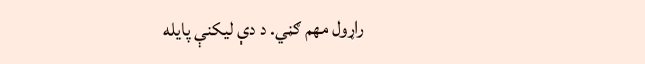راړول مهم ګڼي. د دې لیکنې پایله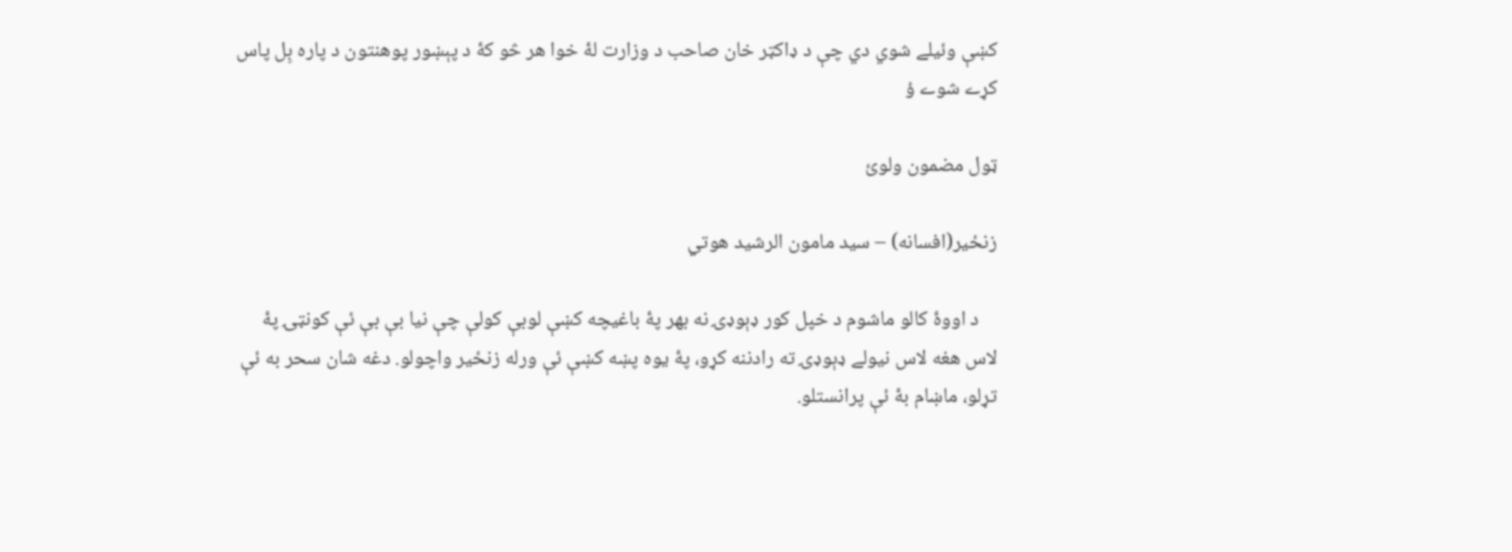کښې وئیلے شوي دي چې د ډاکټر خان صاحب د وزارت لۀ خوا هر څو کۀ د پېښور پوهنتون د پاره بِل پاس کړے شوے ؤ

ټول مضمون ولوئ

زنځير(افسانه) – سيد مامون الرشيد هوتي

    د اووۀ کالو ماشوم د خپل کور ډېوډۍ نه بهر پۀ باغيچه کښې لوبې کولې چې نيا بې بې ئې کونټۍ پۀ لاس هغه لاس نيولے ډېوډۍ ته رادننه کړو، پۀ يوه پښه کښې ئې ورله زنځير واچولو. دغه شان سحر به ئې تړلو، ماښام بۀ ئې پرانستلو.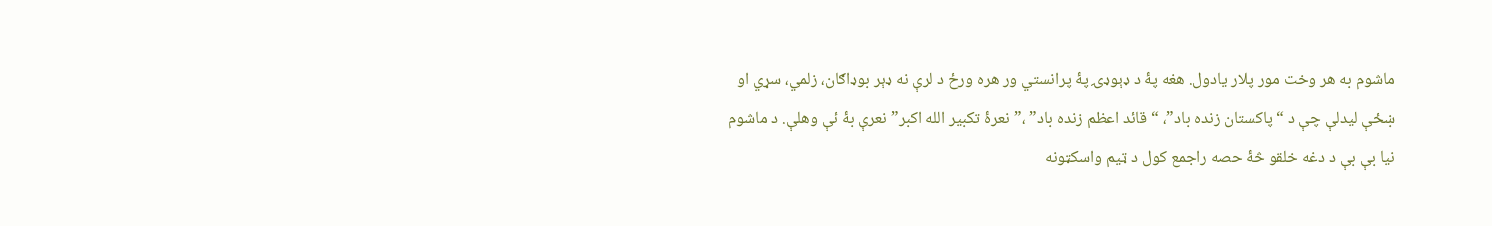ماشوم به هر وخت مور پلار يادول. هغه پۀ د ډېوډۍ پۀ پرانستي ور هره ورځ د لرې نه ډېر بوډاګان، زلمي، سړي او ښځې ليدلې چې د “پاکستان زنده باد”، “قائد اعظم زنده باد” ،”نعرۀ تکبير الله اکبر” نعرې بۀ ئې وهلې. د ماشوم نيا بې بې د دغه خلقو څۀ حصه راجمع کول د ټيم واسکټونه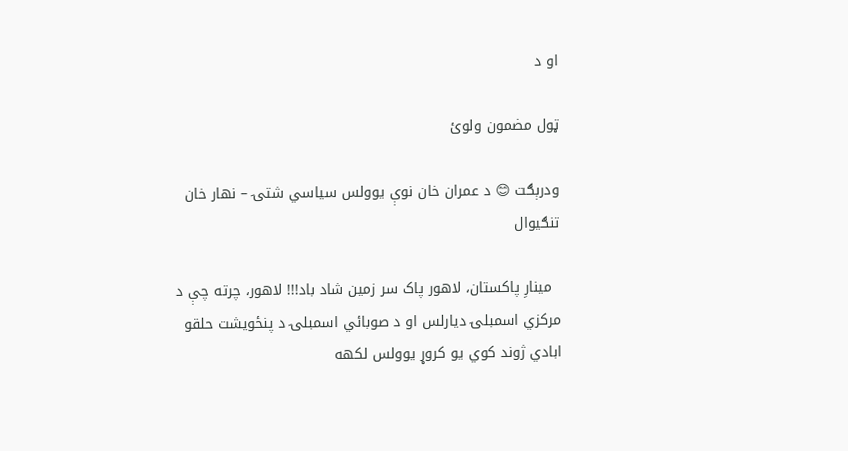او د

ټول مضمون ولوئ

ودرېګت 😊 د عمران خان نوې یوولس سیاسي شتۍ – نهار خان تنګیوال

  مینارِ پاکستان، لاهور پاک سر زمین شاد باد!!! لاهور، چرته چې د مرکزي اسمبلۍ دیارلس او د صوبائي اسمبلۍ د پنځویشت حلقو ابادي ژوند کوي یو کروړ یوولس لکهه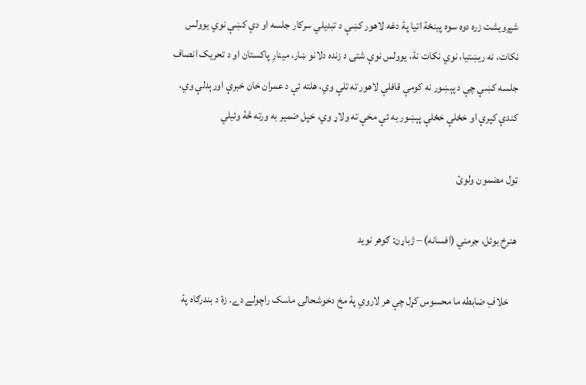شپږویشت زره دوه سوه پینځۀ اتیا پۀ دغه لاهور کښې د تبدیلي سرکار جلسه او دې کښې نوي یوولس نکات، نه ريښتیا، نوي نکات نۀ، یوولس نوې شتۍ د زنده دلانو ښار، مینارِ پاکستان او د تحریک انصاف جلسه کښې چې د پېښور نه کومې قافلې لاهور ته تلې وي، هلته ئې د عمران خان خبرې اورېدلې وي، کندې کپرې او خځلې خځلې پېښور به ئې مخې ته ولاړ وي، خپل ضمیر به ورته څۀ وئیلي

ټول مضمون ولوئ

هنرخ بوئل، جرمني (افسانه) – ژباړن: ګوهر نوید

    خلافِ ضابطه ما محسوس کړل چې هر لاروي پۀ مخ دخوشحالۍ ماسک راچولے دے. زۀ د بندرګاه پۀ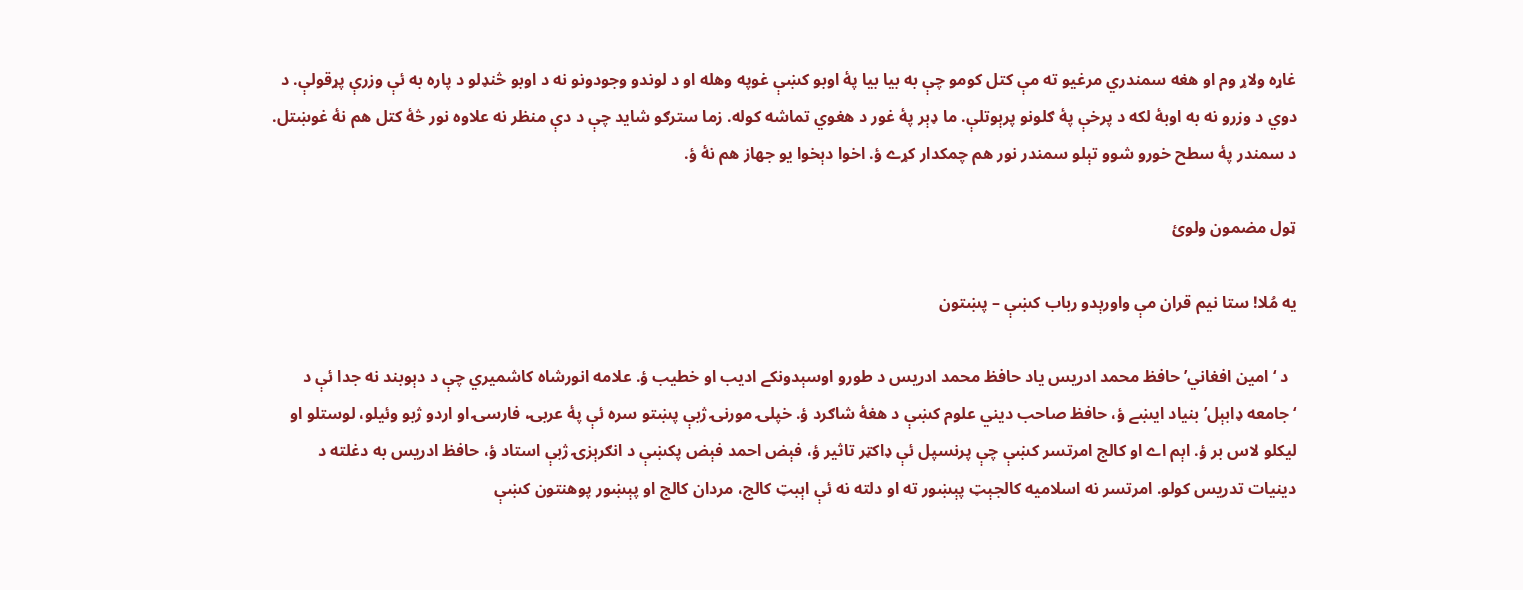غاړه ولاړ وم او هغه سمندري مرغیو ته مې کتل کومو چې به بيا بيا پۀ اوبو کښې غوپه وهله او د لوندو وجودونو نه د اوبو څنډلو د پاره به ئې وزرې پړقولې. د دوي د وزرو نه به اوبۀ لکه د پرخې پۀ ګلونو پرېوتلې. ما ډېر پۀ غور د هغوي تماشه کوله. زما سترګو شايد چې د دې منظر نه علاوه نور څۀ کتل هم نۀ غوښتل. د سمندر پۀ سطح خورو شوو تېلو سمندر نور هم چمکدار کړے ؤ. اخوا دېخوا يو جهاز هم نۀ ؤ.

ټول مضمون ولوئ

يه مُلا! ستا نیم قران مې واورېدو رباب کښې – پښتون

  د ‘امین افغاني’ حافظ محمد ادریس یاد حافظ محمد ادریس د طورو اوسېدونکے ادیب او خطیب ؤ. علامه انورشاه کاشمیري چې د دېوبند نه جدا ئې د ‘جامعه ډابېل’ بنیاد ایښے ؤ، حافظ صاحب دیني علوم کښې د هغۀ شاګرد ؤ. خپلۍ مورنۍ ژبې پښتو سره ئې پۀ عربۍ، فارسۍ او اردو ژبو وئیلو، لوستلو او لیکلو لاس بر ؤ. اېم اے او کالج امرتسر کښې چې پرنسپل ئې ډاکټر تاثیر ؤ، فېض احمد فېض پکښې د انګرېزۍ ژبې استاد ؤ، حافظ ادریس به دغلته د دینیات تدریس کولو. امرتسر نه اسلامیه کالجېټ پېښور ته او دلته نه ئې اېبټ کالج، مردان کالج او پېښور پوهنتون کښې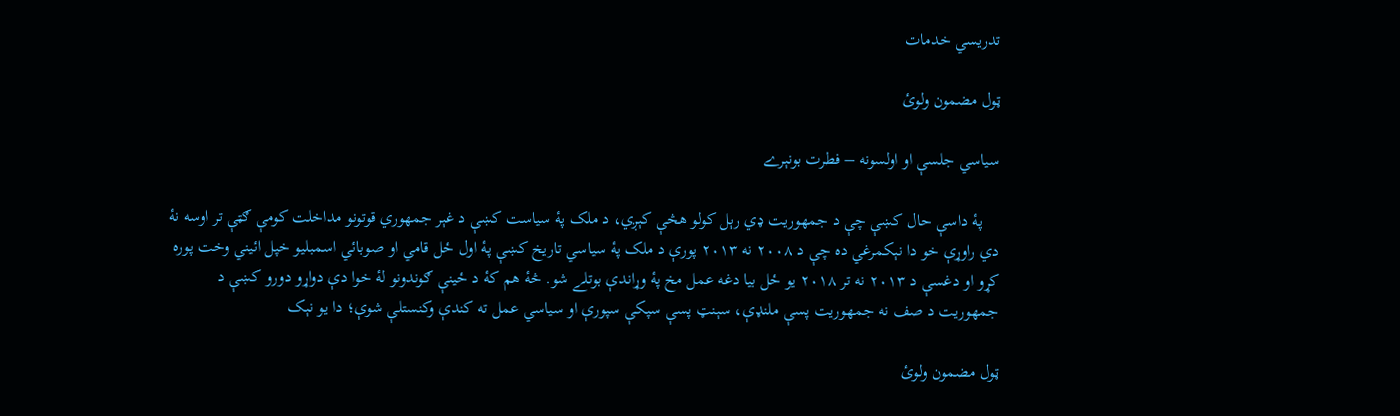تدریسي خدمات

ټول مضمون ولوئ

سیاسي جلسې او اولسونه – فطرت بونېرے

    پۀ داسې حال کښې چې د جمهوریت ډي رېل کولو هڅې کېږي، د ملک پۀ سیاست کښې د غېر جمهوري قوتونو مداخلت کومې ګټې تر اوسه نۀ دي راوړې خو دا نېکمرغي ده چې د ۲۰۰۸ نه ۲۰۱۳ پورې د ملک پۀ سیاسي تاریخ کښې پۀ اول ځل قامي او صوبائي اسمبلیو خپل ائیني وخت پوره کړو او دغسې د ۲۰۱۳ نه تر ۲۰۱۸ یو ځل بیا دغه عمل مخ پۀ وړاندې بوتلے شو. څۀ هم کۀ د ځینې ګوندونو لۀ خوا دې دواړو دورو کښې د جمهوریت د صف نه جمهوریت پسې ملنډې، سېنټ پسې سپکې سپورې او سیاسي عمل ته کندې وکنستلې شوې؛ دا یو نېک

ټول مضمون ولوئ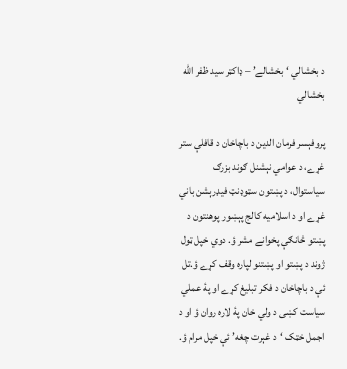د بخشالي ‘بخشالے’ – ډاکټر سید ظفر الله بخشالي

پروفېسر فرمان الدين د باچاخان د قافلې ستر غړے، د عوامي نېشنل ګوند بزرګ سياستوال، د پښتون سټوډنټ فيډرېشن باني غړے او د اسلاميه کالج پېښور پوهنتون د پښتو څانګې پخوانے مشر ؤ. دوي خپل ټول ژوند د پښتو او پښتنو لپاره وقف کړے ؤ.تل ئې د باچاخان د فکر تبلیغ کړے او پۀ عملي سياست کښی د ولي خان پۀ لاره روان ؤ او د اجمل خټک ‘د غېرت چغه’ ئې خپل مرام ؤ.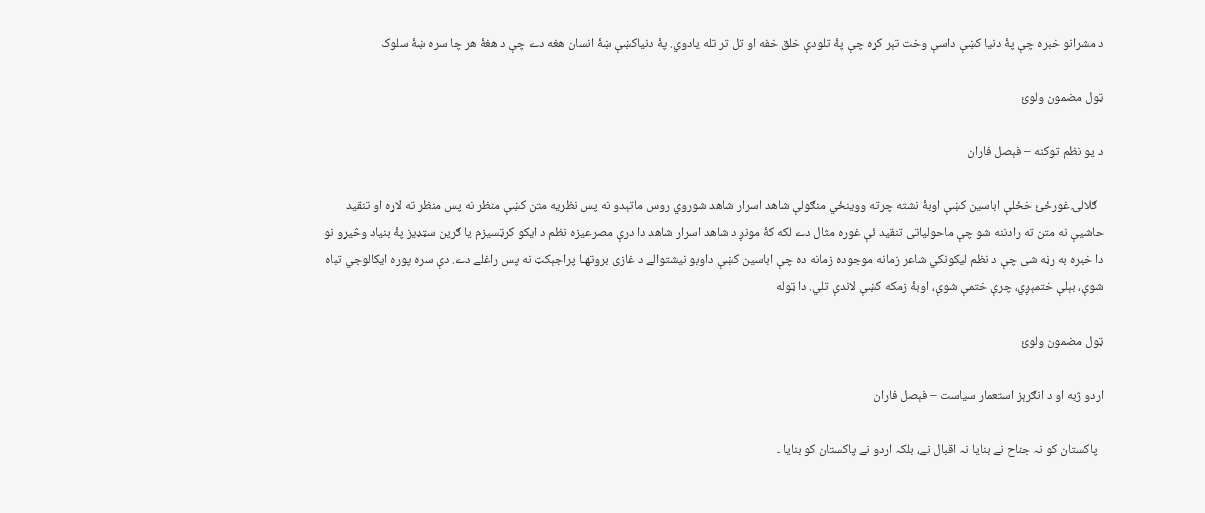د مشرانو خبره چې پۀ دنيا کښې داسې وخت تېر کړه چې پۀ تلودې خلق خفه او تل تر تله يادوي. پۀ دنياکښې ښۀ انسان هغه دے چې د هغۀ هر چا سره ښۀ سلوک

ټول مضمون ولوئ

د یو نظم توکنه – فېصل فاران

  ګلالۍ غورځئ خځلې اباسین کښې اوبۀ نشته چرته ووینځي منګولې شاهد اسرار شاهد شوروي روس ماتېدو نه پس نظريه متن کښې منظر نه پس منظر ته لاړه او تنقيد حاشيې نه متن ته رادننه شو چې ماحولياتى تنقيد ئې غوره مثال دے لکه کۀ مونږ د شاهد اسرار شاهد دا درې مصرعيزه نظم د ايکو کرټسيزم يا ګرين سټډيز پۀ بنياد وڅيړو نو دا خبره به رڼه شى چې د نظم ليکونکي شاعر زمانه موجوده زمانه ده چې اباسين کښې داوبو نیشتوالے د غازى بروتهـا پراجېکټ نه پس راغلے دے. دې سره پوره ايکالوجي تباه شوې، بېلې ختمېږي، چرې ختمې شوې، اوبۀ زمکه کښې لاندې تلي. دا ټوله

ټول مضمون ولوئ

اردو ژبه او د انګرېز استعمار سیاست – فېصل فاران

  پاکستان کو نہ جناح نے بنایا نہ اقبال نے، بلکہ اردو نے پاکستان کو بنایا ۔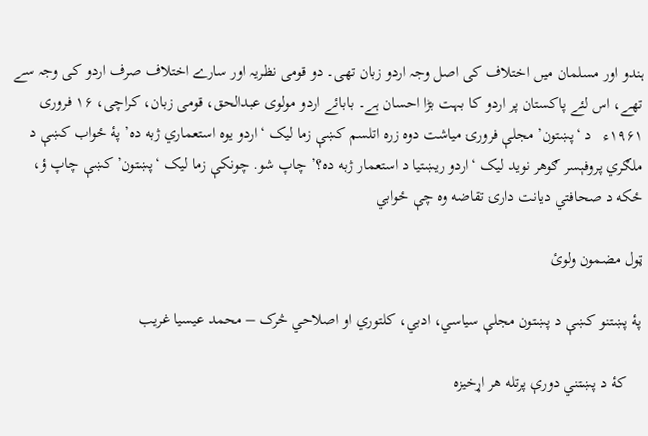ہندو اور مسلمان میں اختلاف کی اصل وجہ اردو زبان تھی۔ دو قومی نظریہ اور سارے اختلاف صرف اردو کی وجہ سے تھے، اس لئے پاکستان پر اردو کا بہت بڑا احسان ہے۔ بابائے اردو مولوی عبدالحق، قومی زبان، کراچی، ۱۶ فروری ۱۹۶۱ء   د ‘پښتون’ مجلې فرورۍ میاشت دوه زره اتلسم کښې زما لیک ‘اردو یوه استعماري ژبه ده’ پۀ ځواب کښې د ملګري پروفېسر ګوهر نوید لیک ‘اردو ریښتیا د استعمار ژبه ده؟’ چاپ شو. چونکې زما لیک ‘پښتون’ کښې چاپ ؤ، ځکه د صحافتي دیانت دارۍ تقاضه وه چې ځوابي

ټول مضمون ولوئ

پۀ پښتنو کښې د پښتون مجلې سياسي، ادبي، کلتوري او اصلاحي څرک – محمد عیسيا غریب

    کۀ د پښتني دورې پرتله هر اړخيزه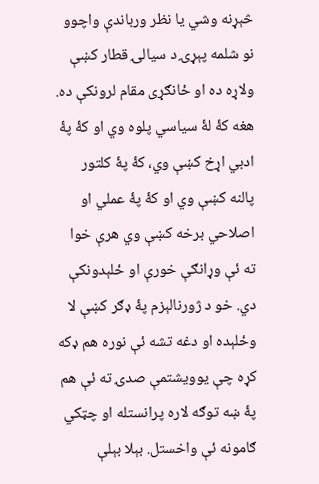څېړنه وشي يا نظر ورباندې واچوو نو شلمه پېړۍ د سيالۍ قطار کښې ولاړه ده او ځانګړی مقام لرونکې ده. هغه کۀ لۀ سياسي پلوه وي او کۀ پۀ ادبي اړخ کښې وي، کۀ پۀ کلتور پالنه کښې وي او کۀ پۀ عملي او اصلاحي برخه کښې وي هرې خوا ته ئې وړانګې خورې او ځلېدونکې دي. خو د ژورنالېزم پۀ ډګر کښې لا وځلېده او دغه تشه ئې نوره هم ډکه کړه چې يوويشتمې صدۍ ته ئې هم پۀ ښه توګه لاره پرانستله او چټکي ګامونه ئې واخستل. بېلا بېلې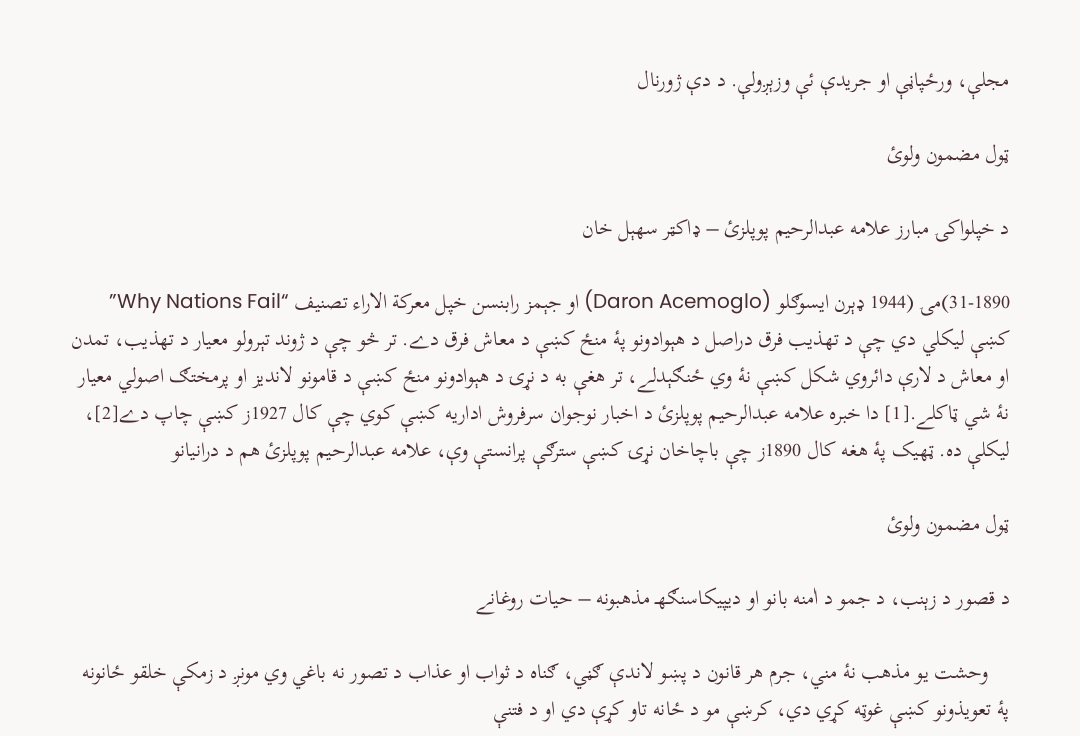مجلې، ورځپاڼې او جريدې ئې وزېږولې. د دې ژورنال

ټول مضمون ولوئ

د خپلواکۍ مبارز علامه عبدالرحیم پوپلزئ – ډاکټر سهېل خان

31-1890)مۍ (1944 ډېرن ایسوګلو (Daron Acemoglo) او جېمز رابنسن خپل معرکة الاراء تصنیف “Why Nations Fail” کښې لیکلي دي چې د تهذیب فرق دراصل د هېوادونو پۀ منځ کښې د معاش فرق دے. تر څو چې د ژوند تېرولو معیار د تهذیب، تمدن او معاش د لارې دائروي شکل کښې نۀ وي ځنګېدلے، تر هغې به د نړۍ د هېوادونو منځ کښې د قامونو لاندیز او پرمختګ اصولي معیار نۀ شي ټاکلے.[1] دا خبره علامه عبدالرحیم پوپلزئ د اخبار نوجوان سرفروش اداریه کښې کوي چې کال 1927ز کښې چاپ دے[2]، لیکلې ده. ټهیک پۀ هغه کال 1890ز چې باچاخان نړۍ کښې سترګې پرانستې وې، علامه عبدالرحیم پوپلزئ هم د درانیانو

ټول مضمون ولوئ

د قصور د زېنب، د جمو د اٰمنه بانو او ديپيکاسنګهـ مذهبونه – حیات روغانے

    وحشت یو مذهب نۀ مني، جرم هر قانون د پښو لاندې ګڼي، ګناه د ثواب او عذاب د تصور نه باغي وي مونږ د زمکې خلقو ځانونه پۀ تعویذونو کښې غوټه کړي دي، کرښې مو د ځانه تاو کړې دي او د فتنې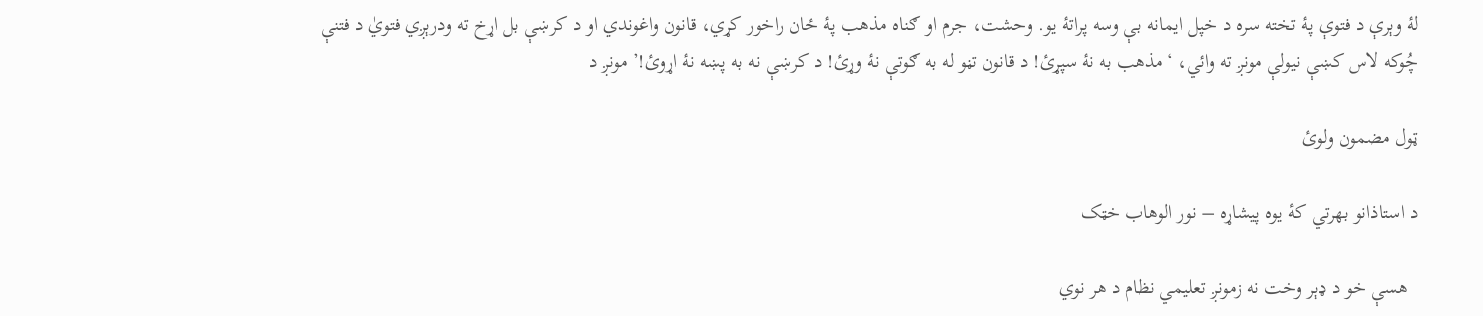لۀ وېرې د فتوې پۀ تخته سره د خپل ایمانه بې وسه پراتۀ یو. وحشت، جرم او ګناه مذهب پۀ ځان راخور کړي، قانون واغوندي او د کرښې بل اړخ ته ودرېږي فتويٰ د فتنې چُوکه لاس کښې نیولې مونږ ته وائي، ‘مذهب به نۀ سپړئ! د قانون تڼو له به ګوتې نۀ وړئ! د کرښې نه به پښه نۀ اړوئ!’ مونږ د

ټول مضمون ولوئ

د استاذانو بهرتي کهٔ یوه پیشاړه – نور الوهاب خټک

  هسې خو د ډېر وخت نه زمونږ تعليمي نظام د هر نوي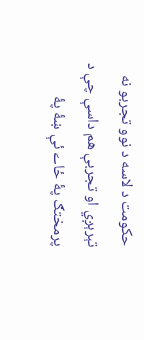حکومت د لاسه د نوو تجربو نه تېرېږي او تجربې هم داسې چې د پرمختګ پۀ ځاے ئې ښۀ پۀ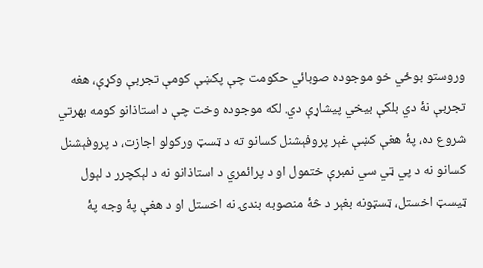وروستو بوځي خو موجوده صوبائي حکومت چې پکښې کومې تجربې وکړې، هغه تجربې نۀ دي بلکې بيخي پيشاړې دي. لکه موجوده وخت چې د استاذانو کومه بهرتي شروع ده، پۀ هغې کښې غېر پروفېشنل کسانو ته د ټسټ ورکولو اجازت، د پروفېشنل کسانو نه د پي ټي سي نمبرې ختمول او د پرائمري د استاذانو نه د لېکچرر د لېول ټيسټ اخستل، ټسټونه بغېر د څۀ منصوبه بندۍ نه اخستل او د هغې پۀ وجه پۀ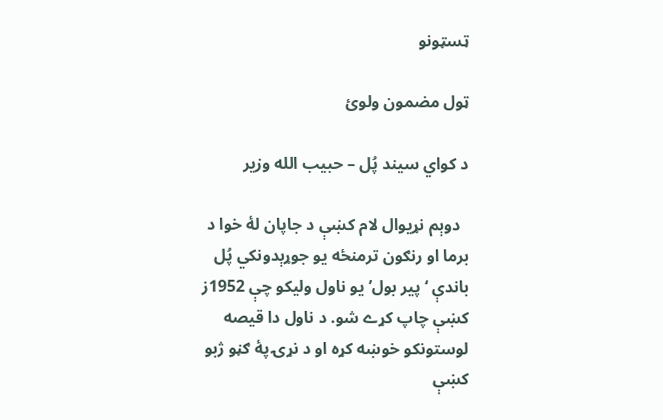ټسټونو

ټول مضمون ولوئ

د کواي سیند پُل – حبیب الله وزیر

  دوېم نړیوال لام کښې د جاپان لۀ خوا د برما او رنګون ترمنځه یو جوړېدونکي پُل باندې ‘پیر بول’ یو ناول ولیکو چې 1952ز کښې چاپ کړے شو. د ناول دا قیصه لوستونکو خوښه کړه او د نړۍ پۀ ګڼو ژبو کښې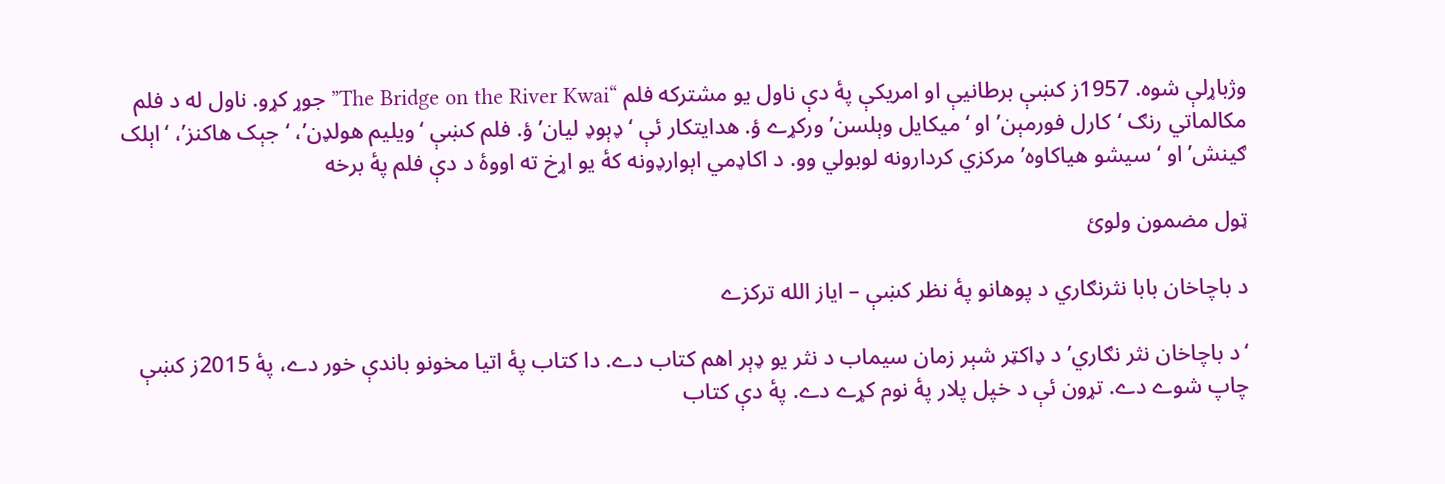وژباړلې شوه. 1957ز کښې برطانیې او امریکې پۀ دې ناول یو مشترکه فلم “The Bridge on the River Kwai” جوړ کړو. ناول له د فلم مکالماتي رنګ ‘کارل فورمېن’ او ‘میکایل وېلسن’ ورکړے ؤ. هدایتکار ئې ‘ډېوډ لیان’ ؤ. فلم کښې ‘ویلیم هولډن’، ‘جېک هاکنز’، ‘اېلک ګینش’ او ‘سیشو هیاکاوه’ مرکزي کردارونه لوبولي وو. د اکاډمي اېوارډونه کۀ یو اړخ ته اووۀ د دې فلم پۀ برخه

ټول مضمون ولوئ

د باچاخان بابا نثرنګاري د پوهانو پۀ نظر کښې – ایاز الله ترکزے

‘د باچاخان نثر نګاري’ د ډاکټر شېر زمان سيماب د نثر يو ډېر اهم کتاب دے. دا کتاب پۀ اتيا مخونو باندې خور دے، پۀ 2015ز کښې چاپ شوے دے. تړون ئې د خپل پلار پۀ نوم کړے دے. پۀ دې کتاب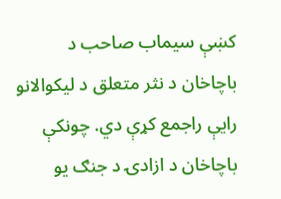کښې سيماب صاحب د باچاخان د نثر متعلق د ليکوالانو رایې راجمع کړې دي. چونکې باچاخان د ازادۍ د جنګ يو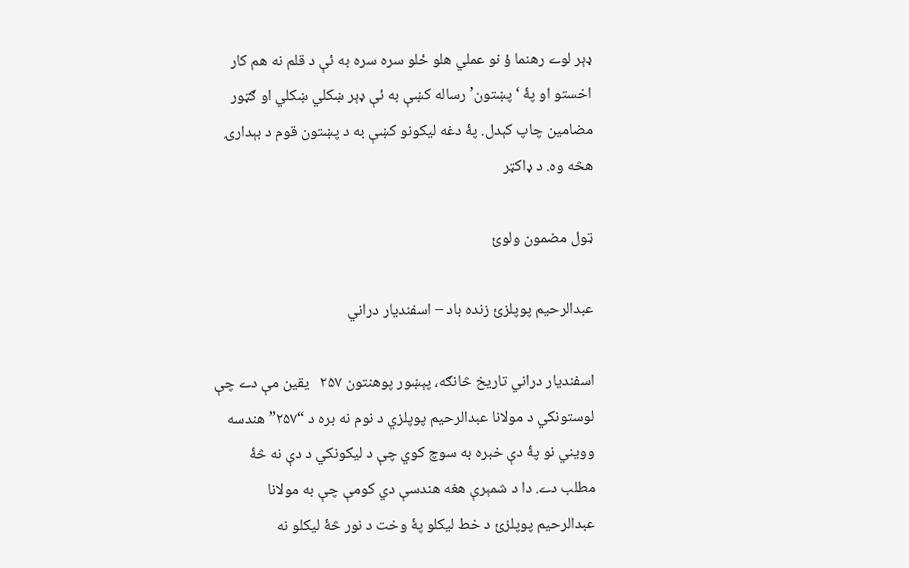ډېر لوے رهنما ؤ نو عملي هلو ځلو سره سره به ئې د قلم نه هم کار اخستو او پۀ ‘پښتون’ رساله کښې به ئې ډېر ښکلي ښکلي او ګټور مضامین چاپ کېدل. پۀ دغه ليکونو کښې به د پښتون قوم د بېدارۍ هڅه وه. د ډاکټر

ټول مضمون ولوئ

عبدالرحیم پوپلزئ زنده باد – اسفندیار دراني

اسفندیار دراني تاریخ څانګه، پېښور پوهنتون ۲۵۷   يقين مې دے چې لوستونکي د مولانا عبدالرحيم پوپلزي د نوم نه بره د “۲۵۷” هندسه وويني نو پۀ دې خبره به سوچ کوي چې د ليکونکي د دې نه څۀ مطلب دے. دا د شمېرې هغه هندسې دي کومې چې به مولانا عبدالرحيم پوپلزئ د خط ليکلو پۀ وخت د نور څۀ ليکلو نه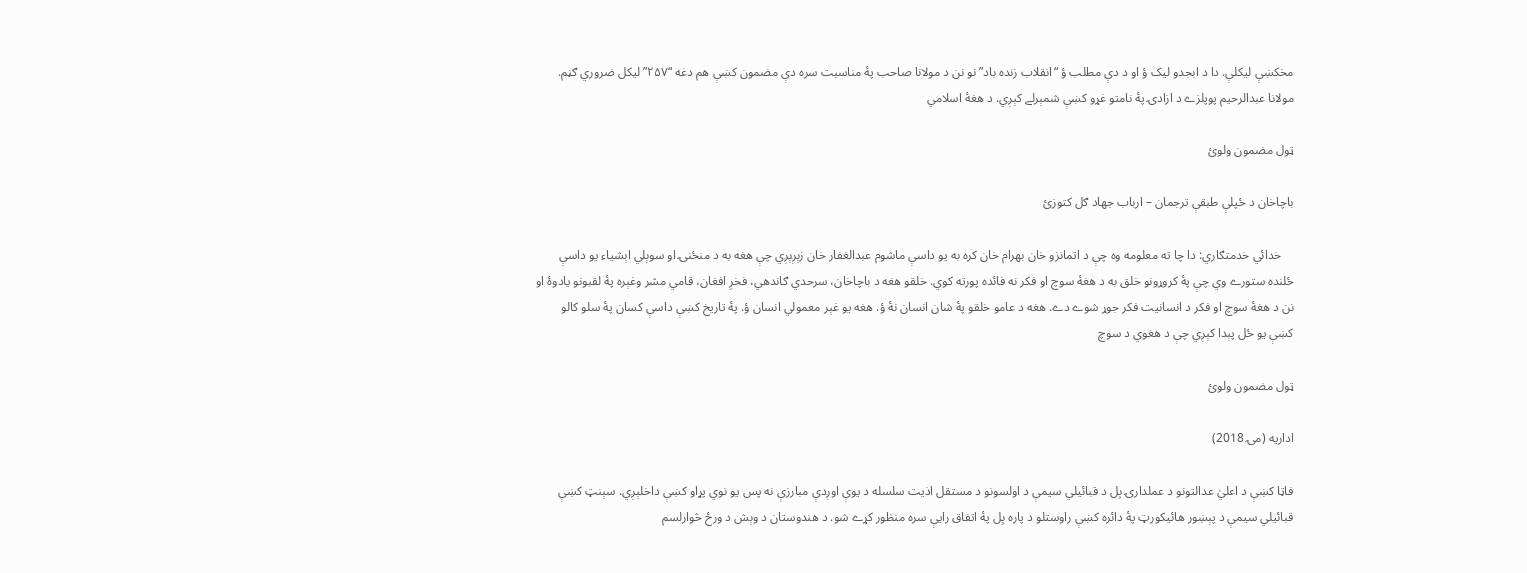مخکښې ليکلې. دا د ابجدو ليک ؤ او د دې مطلب ؤ “انقلاب زنده باد” نو نن د مولانا صاحب پۀ مناسبت سره دې مضمون کښې هم دغه “۲۵۷” ليکل ضروري ګڼم. مولانا عبدالرحيم پوپلزے د ازادۍ پۀ نامتو غړو کښې شمېرلے کېږي. د هغۀ اسلامي

ټول مضمون ولوئ

باچاخان د ځپلې طبقې ترجمان – ارباب جهاد ګل کتوزئ

    خدائي خدمتګاري: دا چا ته معلومه وه چې د اتمانزو خان بهرام خان کره به يو داسې ماشوم عبدالغفار خان زېږېږي چې هغه به د منځنۍ او سوېلي اېشياء يو داسې ځلنده ستورے وي چې پۀ کروړونو خلق به د هغۀ سوچ او فکر نه فائده پورته کوي. خلقو هغه د باچاخان، سرحدي ګاندهي، فخرِ افغان، قامي مشر وغېره پۀ لقبونو يادوۀ او نن د هغۀ سوچ او فکر د انسانيت فکر جوړ شوے دے. هغه د عامو خلقو پۀ شان انسان نۀ ؤ. هغه يو غېر معمولي انسان ؤ. پۀ تاريخ کښې داسې کسان پۀ سلو کالو کښې يو ځل پېدا کېږي چې د هغوي د سوچ

ټول مضمون ولوئ

اداريه (مۍ 2018)

فاټا کښې د اعليٰ عدالتونو د عملدارۍ بِل د قبائیلي سیمې د اولسونو د مستقل اذیت سلسله د یوې اوږدې مبارزې نه پس یو نوي پړاو کښې داخلېږي. سېنټ کښې قبائیلي سیمې د پېښور هائيکورټ پۀ دائره کښې راوستلو د پاره بِل پۀ اتفاق رایې سره منظور کړے شو. د هندوستان د وېش د ورځ څوارلسم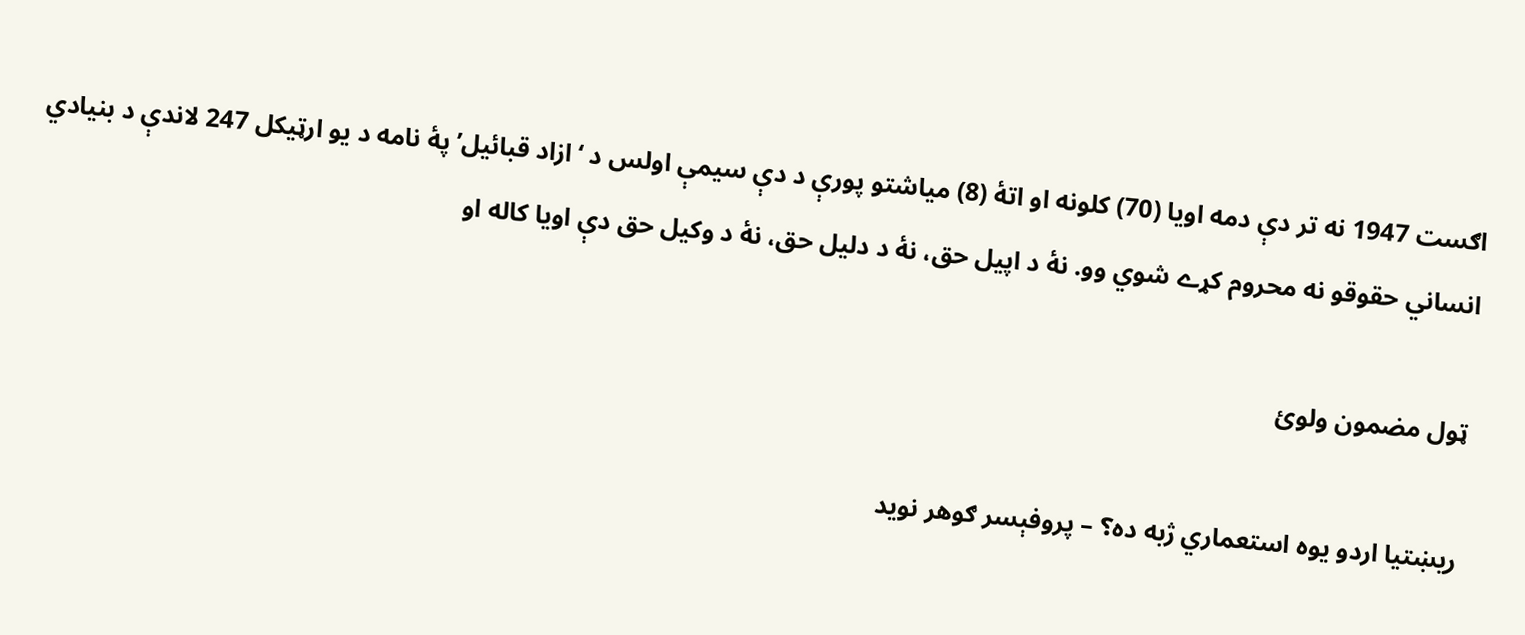اګست 1947 نه تر دې دمه اویا (70) کلونه او اتۀ (8) میاشتو پورې د دې سیمې اولس د ‘ازاد قبائیل’ پۀ نامه د یو ارټیکل 247 لاندې د بنیادي انساني حقوقو نه محروم کړے شوي وو. نۀ د اپیل حق، نۀ د دلیل حق، نۀ د وکیل حق دې اویا کاله او

ټول مضمون ولوئ

ريښتیا اردو یوه استعماري ژبه ده؟ – پروفېسر ګوهر نوید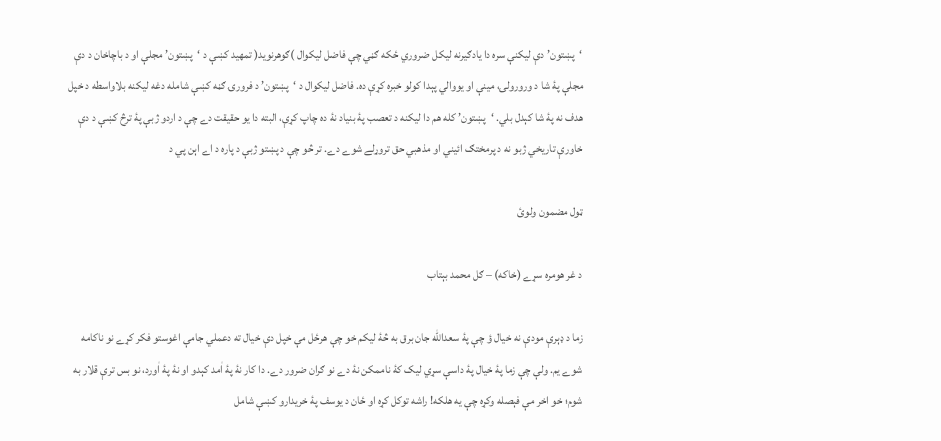‘پښتون’ دې لیکنې سره دا یادګیرنه لیکل ضروري ځکه ګڼي چې فاضل لیکوال )ګوهرنوید( تمهید کښې د ‘پښتون’ مجلې او د باچاخان د دې مجلې پۀ شا د ورورولۍ، مینې او یووالي پېدا کولو خبره کړې ده. فاضل لیکوال د ‘پښتون’ د فرورۍ ګڼه کښې شامله دغه لیکنه بلاواسطه د خپل هدف نه پۀ شا کېدل بلي. ‘پښتون’ کله هم دا لیکنه د تعصب پۀ بنیاد نۀ ده چاپ کړې، البته دا یو حقیقت دے چې د اردو ژبې پۀ ترڅ کښې د دې خاورې تاریخي ژبو نه د پرمختګ ائیني او مذهبي حق تروړلے شوے دے. تر څو چې د پښتو ژبې د پاره د اے اېن پي د

ټول مضمون ولوئ

د غر هومره سړے (خاکه) – ګل محمد بېتاب

زما د ډېرې مودې نه خيال ؤ چې پۀ سعدالله جان برق به څۀ ليکم خو چې هرځل مې خپل دې خيال ته دعملي جامې اغوستو فکر کړے نو ناکامه شوے يم. ولې چې زما پۀ خيال پۀ داسې سړي ليک کۀ ناممکن نۀ دے نو ګران ضرور دے. دا کار نۀ پۀ اٰمد کېدو او نۀ پۀ اٰورد، نو بس ترې قلار به شوم؛ خو اخر مې فېصله وکړه چې یه هلکه! راشه توکل کړه او ځان د يوسف پۀ خريدارو کښې شامل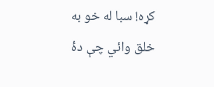کړه! سبا له خو به خلق وائي چې دۀ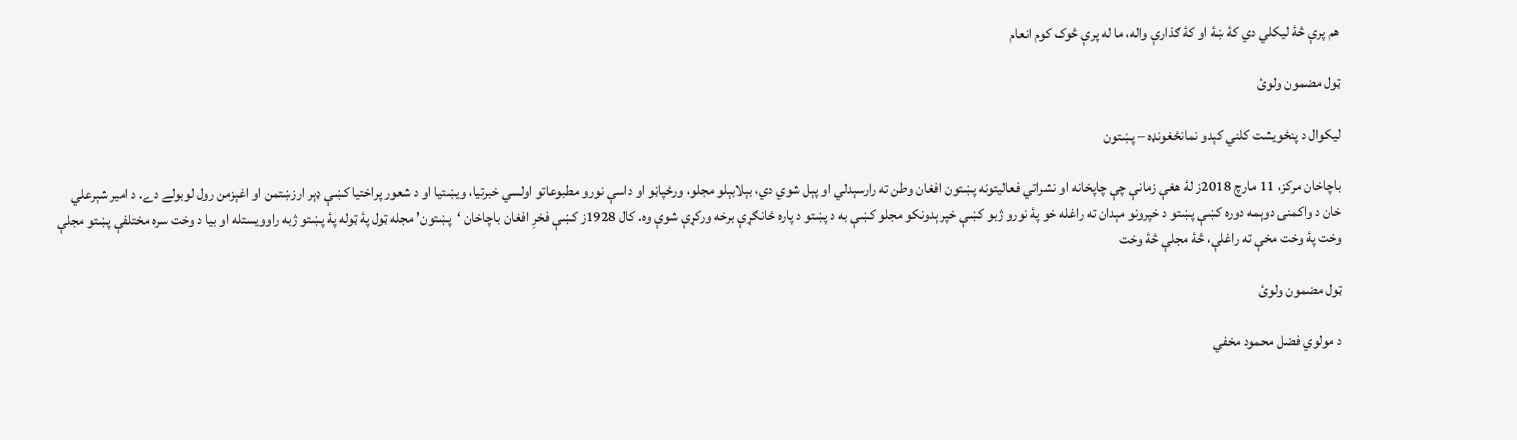هم پرې څۀ ليکلي دي کۀ ښۀ او کۀ ګذارې واله، ما له پرې څوک کوم انعام

ټول مضمون ولوئ

لیکوال د پنځویشت کلني کېدو نمانځغونډه – پښتون

باچاخان مرکز، 11 مارچ 2018ز لۀ هغې زمانې چې چاپخانه او نشراتي فعالیتونه پښتون افغان وطن ته رارسېدلي او پېل شوي دي، بېلابېلو مجلو، ورځپاڼو او داسې نورو مطبوعاتو اولسي خبرتیا، ویښتیا او د شعور پراختیا کښې ډېر ارزښتمن او اغېزمن رول لوبولے دے. د امیر شېرعلي خان د واکمنۍ دوېمه دوره کښې پښتو د خپرونو مېدان ته راغله خو پۀ نورو ژبو کښې خپرېدونکو مجلو کښې به د پښتو د پاره ځانګړې برخه ورکړې شوې وه. کال 1928ز کښې فخرِ افغان باچاخان ‘پښتون’ مجله ټول پۀ ټوله پۀ پښتو ژبه راوویستله او بیا د وخت سره مختلفې پښتو مجلې وخت پۀ وخت مخې ته راغلې، څۀ مجلې څۀ وخت

ټول مضمون ولوئ

د مولوي فضل محمود مخفي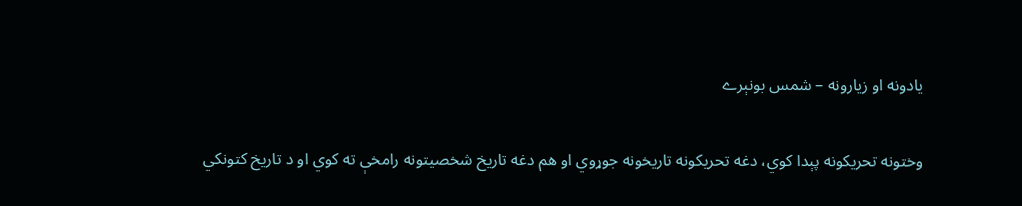یادونه او زیارونه – شمس بونېرے

وختونه تحريکونه پېدا کوي، دغه تحريکونه تاريخونه جوړوي او هم دغه تاريخ شخصيتونه رامخې ته کوي او د تاريخ کتونکي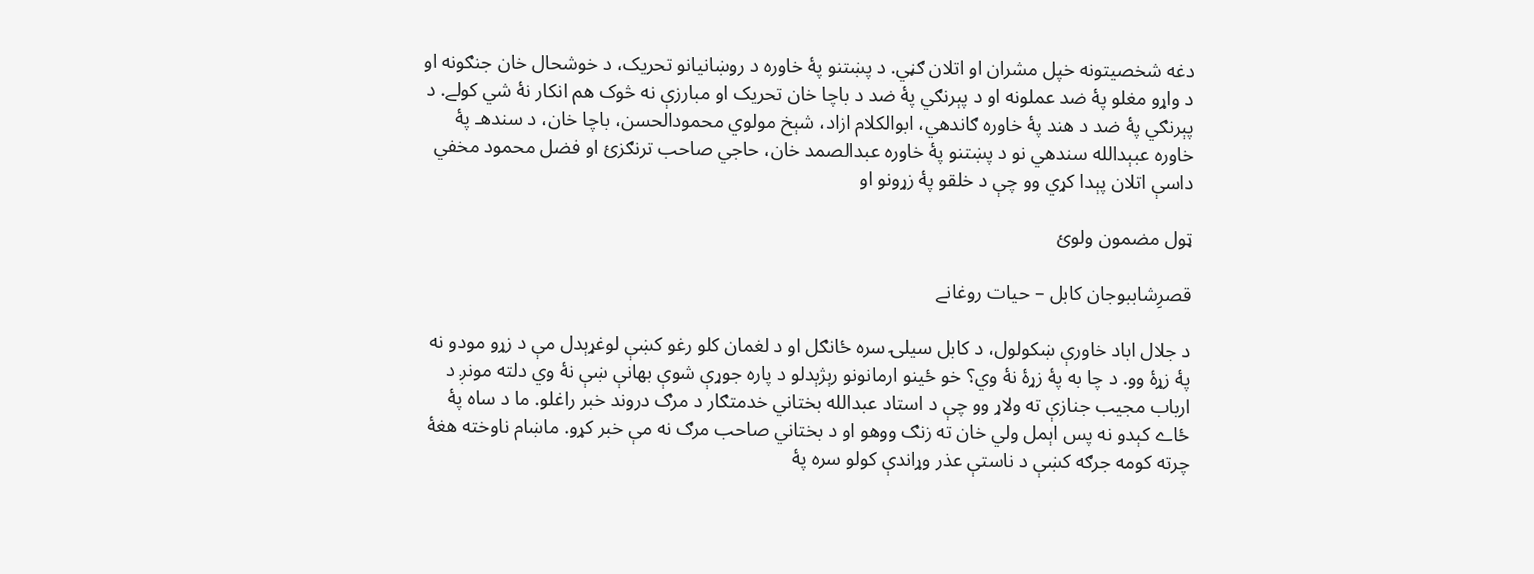دغه شخصيتونه خپل مشران او اتلان ګڼي. د پښتنو پۀ خاوره د روښانيانو تحريک، د خوشحال خان جنګونه او د واړو مغلو پۀ ضد عملونه او د پېرنګي پۀ ضد د باچا خان تحريک او مبارزې نه څوک هم انکار نۀ شي کولے. د پېرنګي پۀ ضد د هند پۀ خاوره ګاندهي، ابوالکلام ازاد، شېخ مولوي محمودالحسن، باچا خان، د سندهـ پۀ خاوره عبېدالله سندهي نو د پښتنو پۀ خاوره عبدالصمد خان، حاجي صاحب ترنګزئ او فضل محمود مخفي داسې اتلان پېدا کړي وو چې د خلقو پۀ زړونو او

ټول مضمون ولوئ

قصرِشاببوجان کابل – حیات روغانے

د جلال اباد خاورې ښکولول، د کابل سیلۍ سره ځانګل او د لغمان کلو رغو کښې لوغړېدل مې د زړو مودو نه پۀ زړۀ وو. د چا به پۀ زړۀ نۀ وي؟ خو ځینو ارمانونو رېژېدلو د پاره جوړې شوې بهانې ښې نۀ وي دلته مونږ د ارباب مجیب جنازې ته ولاړ وو چې د استاد عبدالله بختاني خدمتګار د مرګ دروند خبر راغلو. ما د ساه پۀ ځاے کېدو نه پس اېمل ولي خان ته زنګ ووهو او د بختاني صاحب مرګ نه مې خبر کړو. ماښام ناوخته هغۀ چرته کومه جرګه کښې د ناستې عذر وړاندې کولو سره پۀ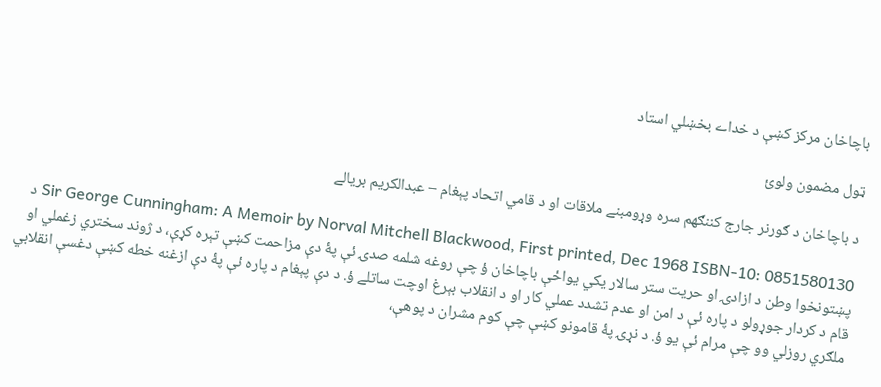باچاخان مرکز کښې د خداے بخښلي استاد

ټول مضمون ولوئ

د باچاخان د ګورنر جارج کننګهم سره وړومبنے ملاقات او د قامي اتحاد پېغام – عبدالکریم بریالے

Sir George Cunningham: A Memoir by Norval Mitchell Blackwood, First printed, Dec 1968 ISBN-10: 0851580130 د پښتونخوا وطن د ازادۍ او حریت ستر سالار یکي یواځې باچاخان ؤ چې روغه شلمه صدۍ ئې پۀ دې مزاحمت کښې تېره کړې، د ژوند سختري زغملي او قام د کردار جوړولو د پاره ئې د امن او عدم تشدد عملي کار او د انقلاب بېرغ اوچت ساتلے ؤ. د دې پېغام د پاره ئې پۀ دې ازغنه خطه کښې دغسې انقلابي ملګري روزلي وو چې مرام ئې یو ؤ. د نړۍ پۀ قامونو کښې چې کوم مشران د پوهې،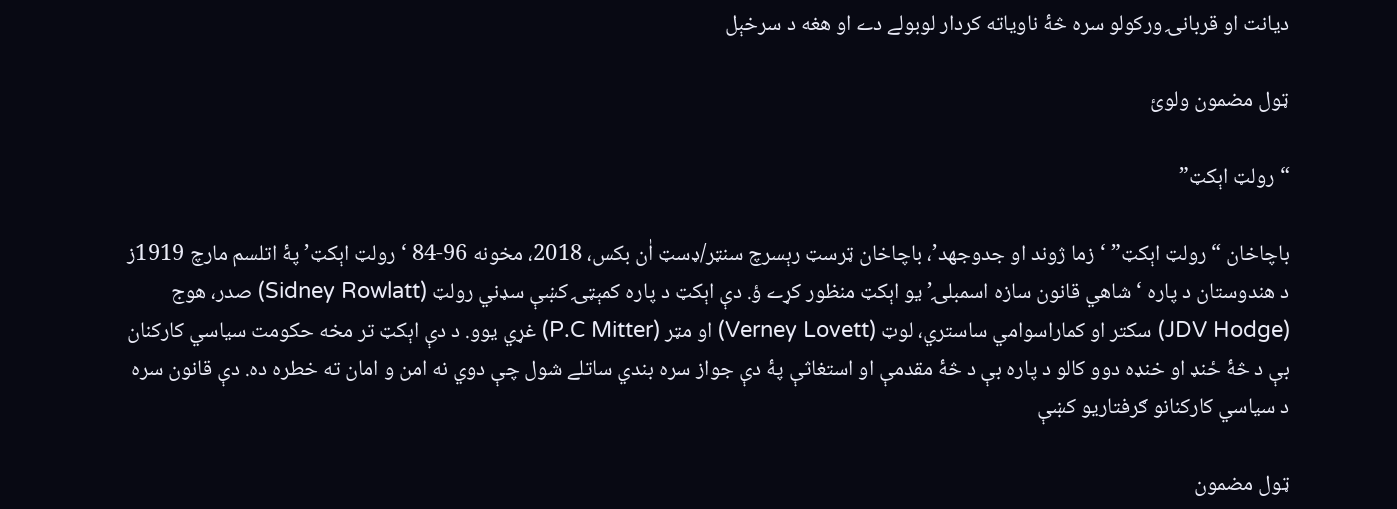دیانت او قربانۍ ورکولو سره څۀ ناویاته کردار لوبولے دے او هغه د سرخېل

ټول مضمون ولوئ

“رولټ اېکټ”

باچاخان “رولټ اېکټ” ‘زما ژوند او جدوجهد’، باچاخان ټرسټ رېسرچ سنټر/ډسټ اٰن بکس، 2018، مخونه 96-84 ‘رولټ اېکټ’ پۀ اتلسم مارچ 1919ز د هندوستان د پاره ‘شاهي قانون سازه اسمبلۍ’ یو اېکټ منظور کړے ؤ. دې اېکټ د پاره کمېټۍ کښې سډني رولټ (Sidney Rowlatt) صدر، هوج (JDV Hodge) سکتر او کماراسوامي ساستري، لوټ (Verney Lovett) او مټر (P.C Mitter) غړي یوو. د دې اېکټ تر مخه حکومت سیاسي کارکنان بې د څۀ ځنډ او خنډه دوو کالو د پاره بې د څۀ مقدمې او استغاثې پۀ دې جواز سره بندي ساتلے شول چې دوي نه امن و امان ته خطره ده. دې قانون سره د سیاسي کارکنانو ګرفتاریو کښې

ټول مضمون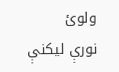ولوئ
نورې ليکنې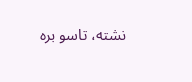نشته، تاسو بره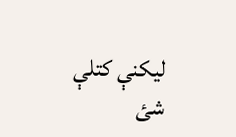ليکنې کتلې شئ